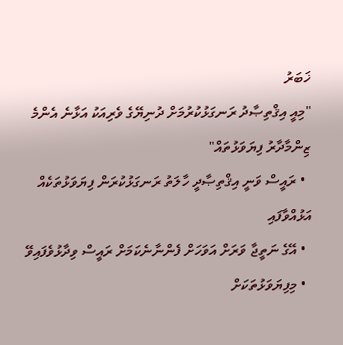ޚަބަރު
"މިއީ އިޤްތިޞާދު ރަނގަޅުކުރުމަށް ދުނިޔޭގެ ވެރިއަކު އަޅާނެ އެންމެ ޒިންމާދާރު ފިޔަވަޅުތައް"
  • ރައީސް ވަނީ އިޤްތިޞާދީ ހާލަތު ރަނގަޅުކުރަން ފިޔަވަޅުތަކެއް އަޅުއްވާފައި
  • އޭގެ ނަތީޖާ ވަރަށް އަވަހަށް ފެންނާނެކަމަށް ރައީސް ވިދާޅުވެފައިވޭ
  • މިފިޔަވަޅުތަކަށް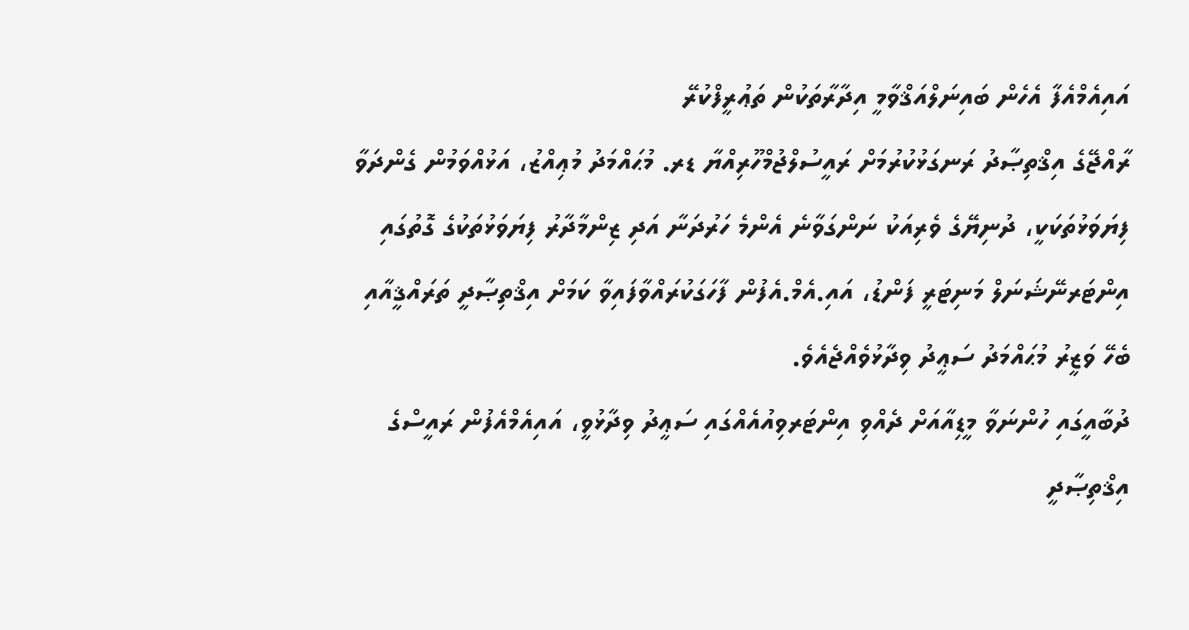އައިއެމްއެފާ އެހެން ބައިނަލްއަޤްވާމީ އިދާރާތަކުން ތަޢުރީފްކުރޭ
ރާއްޖޭގެ އިޤްތިޞާދު ރަނގަޅުކުރުމަށް ރައީސުލްޖުމްހޫރިއްޔާ ޑރ. މުޙައްމަދު މުޢިއްޒު، އަޅުއްވަމުން ގެންދަވާ ފިޔަވަޅުތަކަކީ، ދުނިޔޭގެ ވެރިއަކު ނަންގަވާނެ އެންމެ ހަރުދަނާ އަދި ޒިންމާދާރު ފިޔަވަޅުތަކުގެ ގޮތުގައި އިންޓަރނޭޝަނަލް މަނިޓަރީ ފަންޑު، އައި.އެމް.އެފުން ފާހަގަކުރައްވާފައިވާ ކަމަށް އިޤްތިޞާދީ ތަރައްޤީއާއި ބެހޭ ވަޒީރު މުޙައްމަދު ސަޢީދު ވިދާޅުވެއްޖެއެވެ.
ދުބާއީގައި ހުންނަވާ މީޑިއާއަށް ދެއްވި އިންޓަރވިއުއެއްގައި ސަޢީދު ވިދާޅުވީ، އައިއެމްއެފުން ރައީސްގެ އިޤްތިޞާދީ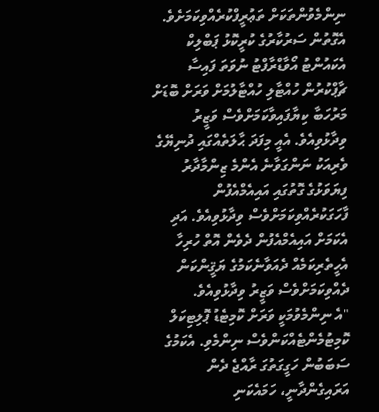ނިންމެވުންތަކަށް ތަޢުރީފްކުރެއްވިކަމަށެވެ. އެގޮތުން ސަރުކާރުގެ ކުރީކޮޅު ޕަބްލިކް އެކައުންޓު އޯވާޑްރާފްޓު ނުވަތަ ފައިސާ ޗާޕްކުރުން ހުއްޓާލި ހުއްޓާލުމަށް ވަރަށް ބޮޑަށް މަރުހަބާ ކިޔާފައިވާކަމަށްވެސް ވަޒީރު ވިދާޅުވިއެވެ. އެއީ މިފަދަ ޙާލަތެއްގައި ދުނިޔޭގެ ވެރިއަކު ނަންގަވާނެ އެންމެ ޒިންމާދާރު ފިޔަވަޅުގެ ގޮތުގައި އައިއެމްއެފުން ފާހަގަކުރެއްވިކަމަށްވެސް ވިދާޅުވިއެވެ. އަދި އެކަމަށް އައިއެމްއެފުން ދެވެން އޮތް ހުރިހާ އެހީތެރިކަމެއް ދެއަވާނެކަމުގެ ޔަޤީންކަން ދެއްވިކަމަށްވެސް ވަޒީރު ވިދާޅުވިއެވެ.
"އެ ނިންމެވުމަކީ ވަރަށް ކޮމިޓެޑު ޕޮލިޓިކަލް ކޮމިޓުމެންޓެއްކަންވެސް ނިންމެވި. އެކަމުގެ ސަބަބުން ހަގީގަތުގަ ރާއްޖެ ދެން އަރައިގެންދާނީ، ހަމައެކަނި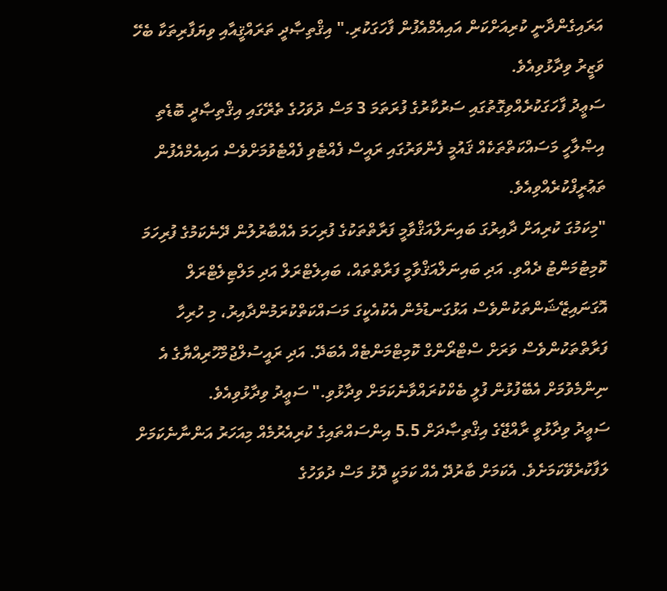އަރައިގެންދާނީ ކުރިއަށްކަން އައިއެމްއެފުން ފާހަގަކުރި." އިޤްތިޞާދީ ތަރައްޤީއާއި ވިޔަފާރިތަކާ ބެހޭ ވަޒީރު ވިދާޅުވިއެވެ.
ސަޢީދު ފާހަގަކުރެއްވިގޮތުގައި ސަރުކާރުގެ ފުރަތަމަ 3 މަސް ދުވަހުގެ ތެރޭގައި އިޤްތިޞާދީ ބޮޑެތި އިޞްލާހީ މަސައްކަތްތަކެއް ޤައުމީ ފެންވަރުގައި ރައީސް ފެއްޓެވި ފެއްޓެވުމަށްވެސް އައިއެމްއެފުން ތަޢުރީފްކުރެއްވިއެވެ.
"މިކަމުގަ ކުރިއަށް ދާއިރުގަ ބައިނަލްއަޤްވާމީ ފަރާތްތަކުގެ ފުރިހަމަ އެއްބާރުލުން ދޭނެކަމުގެ ފުރިހަމަ ކޮމިޓުމަންޓު ދެއްވި. އަދި ބައިނަލްއަޤްވާމީ ފަރާތްތައް، ބައިލެޓްރަލް އަދި މަލްޓިލެޓްރަލް އޮގަނައިޒޭޝަންތަކުންވެސް އަޅުގަނޑުމެން އެކުއެކީގަ މަސައްކަތްކުރަމުންދާއިރު، މި ހުރިހާ ފަރާތްތަކުންވެސް ވަރަށް ސްޓްރޯންގް ކޮމިޓްމަންޓެއް އެބަދޭ. އަދި ރައީސުލްޖުމްހޫރިއްޔާގެ އެ ނިންމެވުމަށް އެބޭފުޅުން ފުލީ ބެކްކުރައްވާނެކަމަށް ވިދާޅުވި." ސަޢީދު ވިދާޅުވިއެވެ.
ސަޢީދު ވިދާޅުވީ ރާއްޖޭގެ އިޤްތިޞާދަށް 5.5 އިންސައްތައިގެ ކުރިއެރުމެއް މިއަހަރު އަންނާނެކަމަށް ލަފާކުރެވޭކަމަށެވެ. އެކަމަށް ބާރުދޭ އެއް ކަމަކީ ދޮޅު މަސް ދުވަހުގެ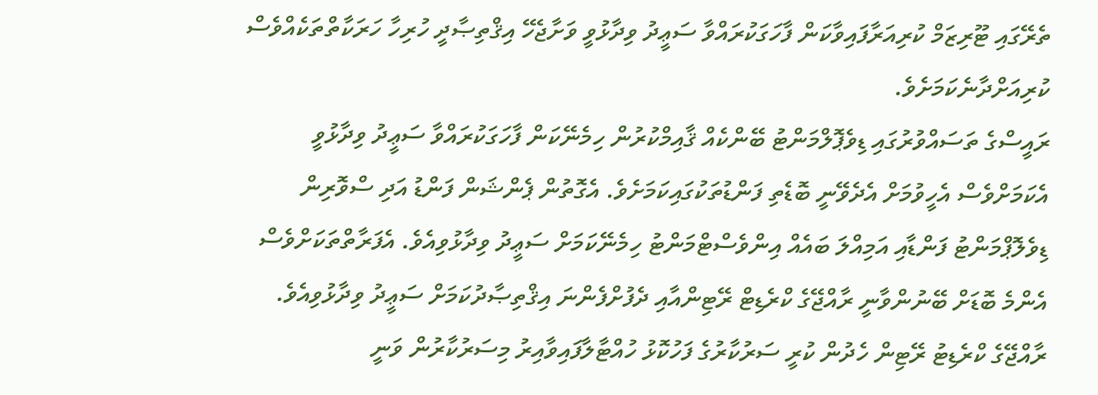ތެރޭގައި ޓޫރިޒަމް ކުރިއަރާފައިވާކަން ފާހަގަކުރައްވާ ސަޢީދު ވިދާޅުވީ ވަށާޖެހޭ އިޤްތިޞާދީ ހުރިހާ ހަރަކާތްތަކެއްވެސް ކުރިއަށްދާނެކަމަށެވެ.
ރައީސްގެ ތަސައްވުރުގައި ޑިވެޕޮލްމަންޓު ބޭންކެއް ޤާއިމްކުރުން ހިމެނޭކަން ފާހަގަކުރައްވާ ސަޢީދު ވިދާޅުވީ އެކަމަށްވެސް އެހީވުމަށް އެދެވޭނީ ބޮޑެތި ފަންޑުތަކުގައިކަމަށެވެ. އެގޮތުން ޕެންޝަން ފަންޑު އަދި ސްވޮރިން ޑިވެލޮޕްމަންޓު ފަންޑާއި އަމިއްލަ ބައެއް އިންވެސްޓްމަންޓު ހިމެނޭކަމަށް ސަޢީދު ވިދާޅުވިއެވެ. އެފަރާތްތަކަށްވެސް އެންމެ ބޮޑަށް ބޭނުންވާނީ ރާއްޖޭގެ ކްރެޑިޓް ރޭޓިންއާއި ދެފުށްފެންނަ އިޤްތިޞާދުކަމަށް ސަޢީދު ވިދާޅުވިއެވެ.
ރާއްޖޭގެ ކްރެޑިޓު ރޭޓިން ހެދުން ކުރީ ސަރުކާރުގެ ފަހުކޮޅު ހުއްޓާލާފައިވާއިރު މިސަރުކާރުން ވަނީ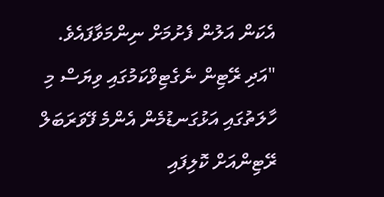އެކަން އަލުން ފެށުމަށް ނިންމަވާފައެވެ.
"އަދި ރޭޓިން ނެގެޓިވްކަމުގައި ވިޔަސް މި ހާލަތުގައި އަޅުގަނޑުމެން އެންމެ ފޭވަރަބަލް ރޭޓިންއަށް ކޮލިފައި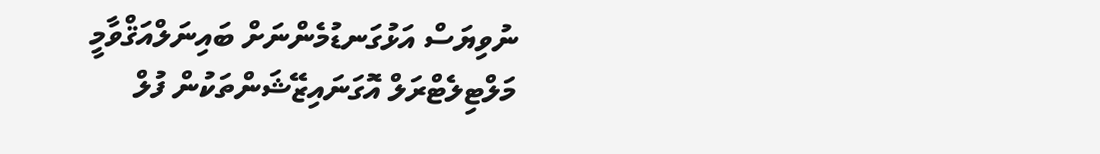ނުވިޔަސް އަޅުގަނޑުމެންނަށް ބައިނަލްއަޤްވާމީ މަލްޓިލެޓްރަލް އޮގަނައިޒޭޝަންތަކުން ފުލް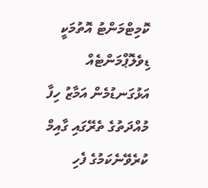ކޮމިޓްމަންޓު އޮތުމަކީ ޑިވެލޮޕްމަންޓެއް އަޅުގަނޑުމެން އަމާޒު ހިފާ މުއްދަތުގެ ތެރޭގައި ގާއިމް ކުރެވޭނެކަމުގެ ފެހި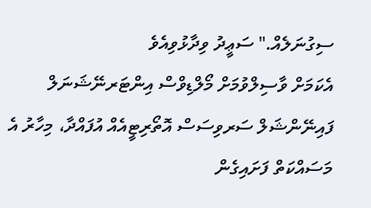ސިގުނަލެއް." ސަޢީދު ވިދާޅުވިއެވެ
އެކަމަށް ވާސިލްވުމަށް މޯލްޑިވްސް އިންޓަރނޭޝަނަލް ފައިނޭންޝަލް ސަރވިސަސް އޮތޯރިޓީއެއް އުފައްދާ، މިހާރު އެ މަސައްކަތް ފަށައިގެން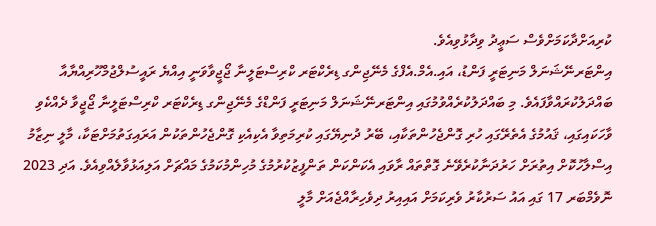ކުރިއަށްދާކަމަށްވެސް ސަޢީދު ވިދާޅުވިއެވެ.
އިންޓަރނޭޝަނަލް މަނިޓަރީ ފަންޑު، އައި.އެމް.އެފްގެ މެނޭޖިންގ ޑިރެކްޓަރ ކްރިސްޓަލީނާ ޖޯޖީވާވަނީ އިއްޔެ ރައީސުލްޖުމްހޫރިއްޔާއާ ބައްދަލުކުރައްވާފައެވެ. މި ބައްދަލުކުރެއްވުމުގައި އިންޓަރނޭޝަނަލް މަނިޓަރީ ފަންޑްގެ މެނޭޖިންގ ޑިރެކްޓަރ ކްރިސްޓަލީނާ ޖޯޖީވާ ދެއްކެވި ވާހަކައިގައި، ޤައުމުގެ އެތެރޭގައި ހުރި ގޮންޖެހުންތަކާއި، ބޭރު ދުނިޔޭގައި ކުރިމަތިވާ އެކިއެކި ގޮންޖެހުންތަކުން އަރައިގަތުމަށްޓަކާ، މާލީ ނިޒާމު އިސްލާހުކޮށް އިތުރަށް ހަރުދަނާކުރެވޭނެ ގޮތްތައް ރާވައި އެކަންކަން ތަންފީޒުކުރުމުގެ މުހިންމުކަމުގެ މައްޗަށް އަލިއަޅުވާލެއްވިއެވެ. އަދި 2023 ނޮވެމްބަރ 17 ގައި އައު ސަރުކާރު ވެރިކަމަށް އައިއިރު ދިވެހިރާއްޖެއަށް މާލީ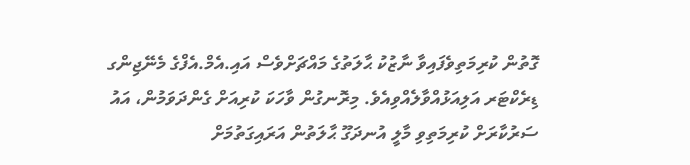ގޮތުން ކުރިމަތިވެފައިވާ ނާޒުކު ޙާލަތުގެ މައްޗަށްވެސް އައި.އެމް.އެފްގެ މެނޭޖިންގ ޑިރެކްޓަރ އަލިއަޅުއްވާލެއްވިއެވެ. މިރޮނގުން ވާހަކަ ކުރިއަށް ގެންދަވަމުން، އައު ސަރުކާރަށް ކުރިމަތިވި މާލީ އުނދަގޫ ޙާލަތުން އަރައިގަތުމަށް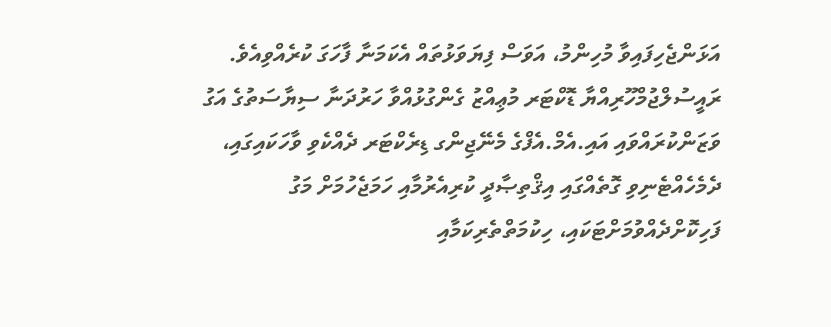އަޅަންޖެހިފައިވާ މުހިންމު، އަވަސް ފިޔަވަޅުތައް އެކަމަނާ ފާހަގަ ކުރެއްވިއެވެ.
ރައީސުލްޖުމްހޫރިއްޔާ ޑޮކްޓަރ މުޢިއްޒު ގެންގުޅުއްވާ ހަރުދަނާ ސިޔާސަތުގެ އަގު ވަޒަންކުރައްވައި އައި.އެމް.އެފްގެ މެނޭޖިންގ ޑިރެކްޓަރ ދެއްކެވި ވާހަކައިގައި، ދެމެހެއްޓެނިވި ގޮތެއްގައި އިޤްތިޞާދީ ކުރިއެރުމާއި ހަމަޖެހުމަށް މަގު ފަހިކޮށްދެއްވުމަށްޓަކައި، ހިކުމަތްތެރިކަމާއި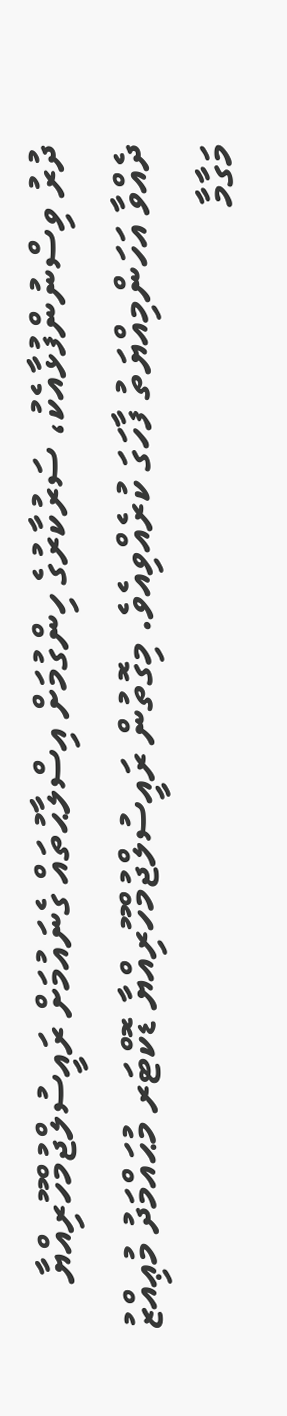ދުރު ވިސްނުންފުޅާއެކު، ސަރުކާރުގެ ހިންގުމަށް އިސްލާޙުތައް ގެނައުމަށް ރައީސުލްޖުމްހޫރިއްޔާ ދެއްވާ އަހަންމިއްޔަތު ފާހަގަ ކުރެއްވިއެވެ. މިގޮތުން ރައީސުލްޖުމްހޫރިއްޔާ ޑޮކްޓަރ މުޙައްމަދު މުޢިއްޒު މަގާމާ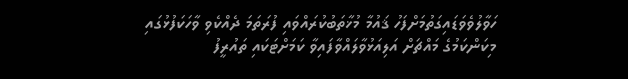ހަވާލުވެވަޑައިގަތުމަށްފަހު ޤައުމާ މުޚާތަބުކުރައްވައި ފުރަތަމަ ދެއްކެވި ވާހަކަފުޅުގައި މިކަންކަމުގެ މައްޗަށް އަލިއަޅުވާލައްވާފައިވާ ކަމަށްޓަކައި ތައުރީފު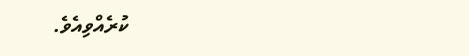ކުރެއްވިއެވެ.